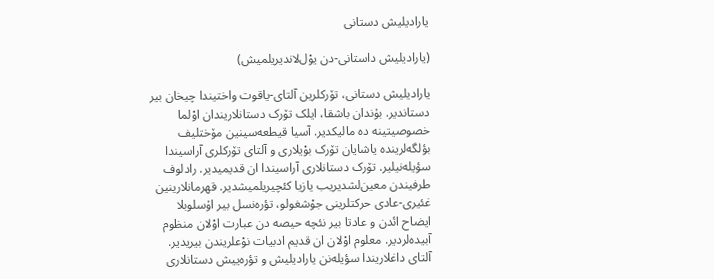یارادیلیش دستانی

(یارادیلیش داستانی-دن يوْل‌لاندیریلمیش)

یارادیلیش دستانی، تۆرکلرین آلتای-یاقوت واختیندا چیخان بیر دستاندیر. بۇندان باشقا، ایلک تۆرک دستانلاریندان اوْلما خصوصیتینه ده مالیکدیر. آسیا قیطعه‌سینین مۆختلیف بؤلگه‌لرینده یاشایان تۆرک بوْیلاری و آلتای تۆرکلری آراسیندا سؤیله‌نیلیر. تۆرک دستانلاری آراسیندا ان قدیمیدیر. رادلوف طرفیندن معین‌لشدیریب یازیا کئچیریلمیشدیر. قهرمانلارینین غئیری-عادی حرکتلرینی جوْشغولو، تؤره‌نسل بیر اۇسلوبلا ایضاح ائدن و عادتا بیر نئچه حیصه دن عبارت اوْلان منظوم آبیده‌لردیر. معلوم اوْلان ان قدیم ادبیات نوْعلریندن بیریدیر. آلتای داغلاریندا سؤیله‌نن یارادیلیش و تؤره‌ییش دستانلاری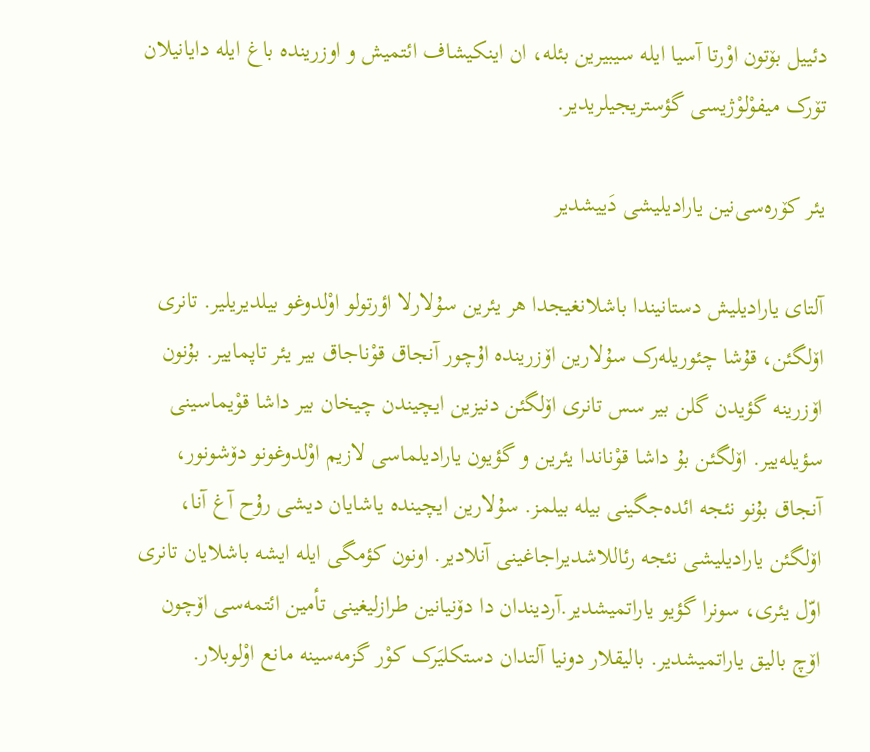دئییل بۆتون اوْرتا آسیا ایله سیبیرین بئله، ان اینکیشاف ائتمیش و اوزرینده باغ ایله دایانیلان تۆرک میفوْلوْژیسی گؤستریجیلریدیر.

یئر کۆره‌سی‌نین یارادیلیشی دَییشدیر

آلتای یارادیلیش دستانیندا باشلانغیجدا هر یئرین سۇلارلا اؤرتولو اوْلدوغو بیلدیریلیر. تانری اۆلگئن، قۇشا چئوریله‌رک سۇلارین اۆزرینده اۇچور آنجاق قوْناجاق بیر یئر تاپماییر. بۇنون اۆزرینه گؤیدن گلن بیر سس تانری اۆلگئن دنیزین ایچیندن چیخان بیر داشا قوْیماسینی سؤیله‌ییر. اۆلگئن بۇ داشا قوْناندا یئرین و گؤیون یارادیلماسی لازیم اوْلدوغونو دۆشونور، آنجاق بۇنو نئجه ائده‌جگینی بیله بیلمز. سۇلارین ایچینده یاشایان دیشی رۇح آغ آنا، اۆلگئن یارادیلیشی نئجه رئاللاشدیراجاغینی آنلادیر. اونون کؤمگی ایله ایشه باشلایان تانری اوّل یئری، سونرا گؤیو یاراتمیشدیر.آردیندان دا دۆنیانین طرازلیغینی تأمین ائتمه‌سی اۆچون اۆچ بالیق یاراتمیشدیر. بالیقلار دونیا آلتدان دستکلیَرک کوْر گزمه‌سینه مانع اوْلوبلار.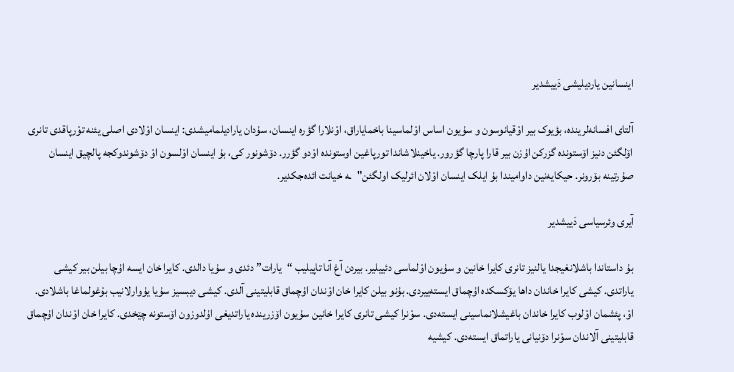اینسانین یاردیلیشی دَییشدیر

آلتای افسانه‌لرینده، بؤیوک بیر اوْقیانوسون و سۇیون اساس اوْلماسینا باخمایاراق، اوْنلارا گؤره اینسان، سۇدان یارادیلمامیشدی: اینسان اوْلادی اصلی یئنه توْرپاقدی تانری اۆلگئن دنیز اۆستونده گزرکن اۇزن بیر قارا پارچا گؤرور. یاخینلاشاندا تورپاغین اوستونده اوْدو گؤرر. دۆشونور کی، بۇ اینسان اوْلسون اوْ دۆشوندوکجه پالچیق اینسان صۇرتینه بۆرونر. حیکایه‌نین داوامیندا بۇ ایلک اینسان اوْلان ائرلیک اولگئن"ـه خیانت ائده‌جکدیر.

آیری وئرسیاسی دَییشدیر

بۇ داستاندا باشلانغیجدا یالنیز تانری کایرا خانین و سۇیون اوْلماسی دئییلیر. بیردن آغ آنا تاپیلیب “یارات” دئدی و سۇیا دالدی. کایرا خان ایسه اۇچا بیلن بیر کیشی یاراتدی. کیشی کایرا خاندان داها یۆکسکده اۇچماق ایسته‌ییردی. بۇنو بیلن کایرا خان اوْندان اۇچماق قابلیتینی آلدی. کیشی دیبسیز سۇیا یۇوارلانیب بوْغولماغا باشلادی. اوْ، پئشمان اوْلوب کایرا خاندان باغیشلانماسینی ایسته‌دی. سوْنرا کیشی تانری کایرا خانین سۇیون اۆزرینده یاراتدیغی اۇلدوزون اۆستونه چێخدی. کایرا خان اوْندان اۇچماق قابلیتینی آلاندان سوْنرا دۆنیانی یاراتماق ایسته‌دی. کیشیه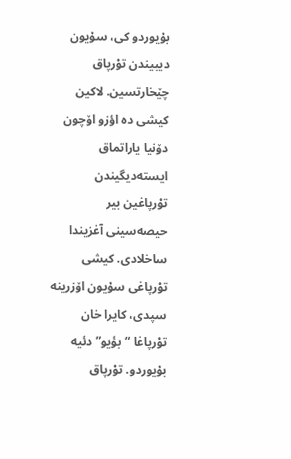بۇیوردو کی، سۇیون دیبیندن توْرپاق چێخارتسین. لاکین کیشی ده اؤزو اۆچون دۆنیا یاراتماق ایسته‌دیگیندن توْرپاغین بیر حیصه‌‌سینی آغزیندا ساخلادی. کیشی توْرپاغی سۇیون اۆزرینه سپدی، کایرا خان توْرپاغا “بؤیو” دئیه بۇیوردو. توْرپاق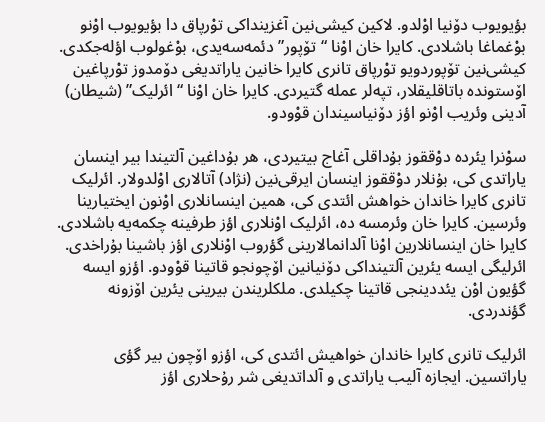بؤیویوب دۆنیا اوْلدو. لاکین کیشی‌نین آغزینداکی توْرپاق دا بؤیویوب اوْنو بوْغماغا باشلادی. کایرا خان اوْنا “تۆپور” دئمه‌سه‌یدی، بوْغولوب اؤله‌جکدی. کیشی‌نین تۆپوردویو توْرپاق تانری کایرا خانین یاراتدیغی دۆمدوز توْرپاغین اۆستونده باتاقلیقلار، تپه‌لر عمله گتیردی. کایرا خان اوْنا “ائرلیک” (شیطان) آدینی وئریب اوْنو اؤز دۆنیاسیندان قوْودو.

سوْنرا یئرده دوْققوز بۇداقلی آغاج بیتیردی، هر بۇداغین آلتیندا بیر اینسان یاراتدی کی، بۇنلار دوْققوز اینسان ایرقی‌نین (نژاد) آتالاری اوْلدولار. ائرلیک تانری کایرا خاندان خواهش ائتدی کی، همین اینسانلاری اوْنون ایختیارینا وئرسین. کایرا خان وئرمسه ده، ائرلیک اوْنلاری اؤز طرفینه چکمه‌یه باشلادی. کایرا خان اینسانلارین اوْنا آلدانمالارینی گؤروب اوْنلاری اؤز باشینا بۇراخدی. ائرلیگی ایسه یئرین آلتینداکی دۆنیانین اۆچونجو قاتینا قوْودو. اؤزو ایسه گؤیون اوْن یئددینجی قاتینا چکیلدی. ملکلریندن بیرینی یئرین اۆزونه گؤندردی.

ائرلیک تانری کایرا خاندان خواهیش ائتدی کی، اؤزو اۆچون بیر گؤی یاراتسین. ایجازه آلیب یاراتدی و آلداتدیغی شر رۇحلاری اؤز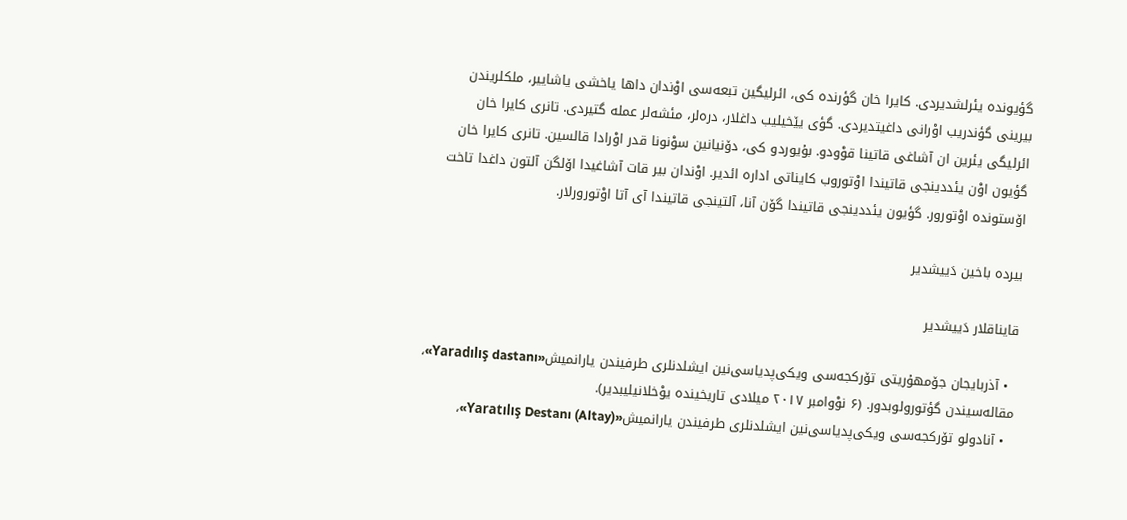گؤیونده یئرلشدیردی. کایرا خان گؤرنده کی، ائرلیگین تبعه‌سی اوْندان داها یاخشی یاشاییر، ملکلریندن بیرینی گؤندریب اوْرانی داغیتدیردی. گؤی یێخیلیب داغلار، دره‌لر، مئشه‌لر عمله گتیردی. تانری کایرا خان ائرلیگی یئرین ان آشاغی قاتینا قوْودو. بۇیوردو کی، دۆنیانین سوْنونا قدر اوْرادا قالسین. تانری کایرا خان گؤیون اوْن یئددینجی قاتیندا اوْتوروب کایناتی اداره ائدیر. اوْندان بیر قات آشاغیدا اۆلگن آلتون داغدا تاخت اۆستونده اوْتورور. گؤیون یئددینجی قاتیندا گۆن آنا، آلتینجی قاتیندا آی آتا اوْتورورلار.

بیرده باخین دَییشدیر

قایناقلار دَییشدیر

  • آذربایجان جۆمهۇریتی تۆرکجه‌سی ویکی‌پدیاسی‌نین ایشلدنلری طرفیندن یارانمیش«Yaradılış dastanı»، مقاله‌سیندن گؤتورولوبدور. (۶ نوْوامبر ۲۰۱۷ میلادی تاریخینده یوْخلانیلیبدیر).
  • آنادولو تۆرکجه‌سی ویکی‌پدیاسی‌نین ایشلدنلری طرفیندن یارانمیش«Yaratılış Destanı (Altay)»،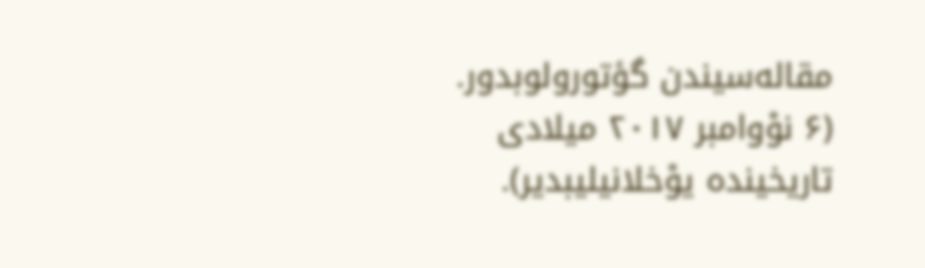مقاله‌سیندن گؤتورولوبدور. (۶ نوْوامبر ۲۰۱۷ میلادی تاریخینده یوْخلانیلیبدیر).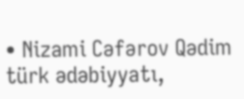• Nizami Cəfərov Qədim türk ədəbiyyatı,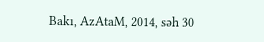Bakı, AzAtaM, 2014, səh 30